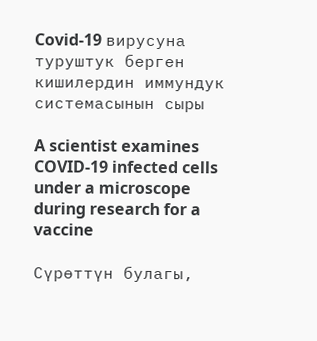Covid-19 вирусуна туруштук берген кишилердин иммундук системасынын сыры

A scientist examines COVID-19 infected cells under a microscope during research for a vaccine

Сүрөттүн булагы,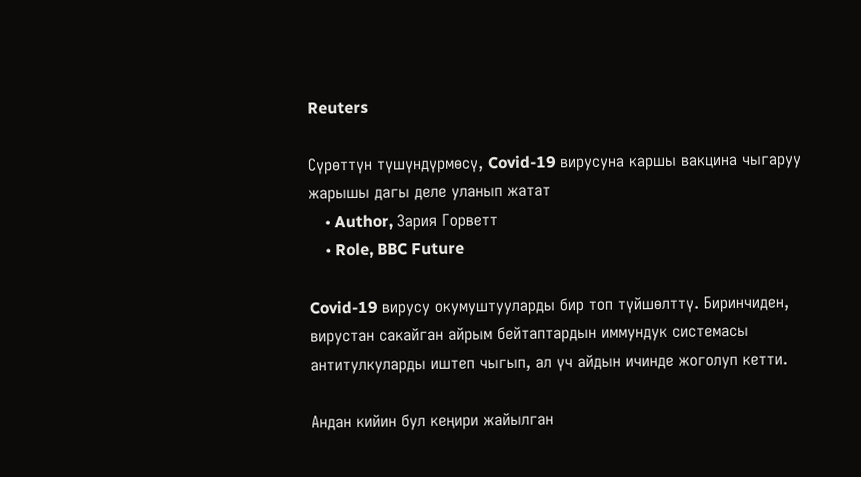Reuters

Сүрөттүн түшүндүрмөсү, Covid-19 вирусуна каршы вакцина чыгаруу жарышы дагы деле уланып жатат
    • Author, Зария Горветт
    • Role, BBC Future

Covid-19 вирусу окумуштууларды бир топ түйшөлттү. Биринчиден, вирустан сакайган айрым бейтаптардын иммундук системасы антитулкуларды иштеп чыгып, ал үч айдын ичинде жоголуп кетти.

Андан кийин бул кеңири жайылган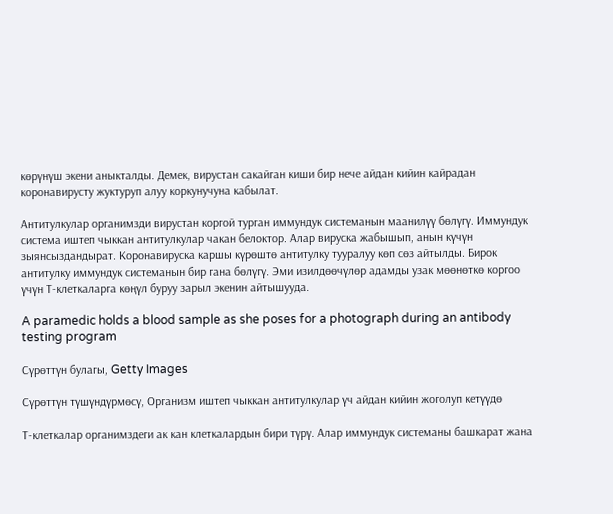көрүнүш экени аныкталды. Демек, вирустан сакайган киши бир нече айдан кийин кайрадан коронавирусту жуктуруп алуу коркунучуна кабылат.

Антитулкулар органимзди вирустан коргой турган иммундук системанын маанилүү бөлүгү. Иммундук система иштеп чыккан антитулкулар чакан белоктор. Алар вируска жабышып, анын күчүн зыянсыздандырат. Коронавируска каршы күрөштө антитулку тууралуу көп сөз айтылды. Бирок антитулку иммундук системанын бир гана бөлүгү. Эми изилдөөчүлөр адамды узак мөөнөткө коргоо үчүн Т-клеткаларга көңүл буруу зарыл экенин айтышууда.

A paramedic holds a blood sample as she poses for a photograph during an antibody testing program

Сүрөттүн булагы, Getty Images

Сүрөттүн түшүндүрмөсү, Организм иштеп чыккан антитулкулар үч айдан кийин жоголуп кетүүдө

Т-клеткалар органимздеги ак кан клеткалардын бири түрү. Алар иммундук системаны башкарат жана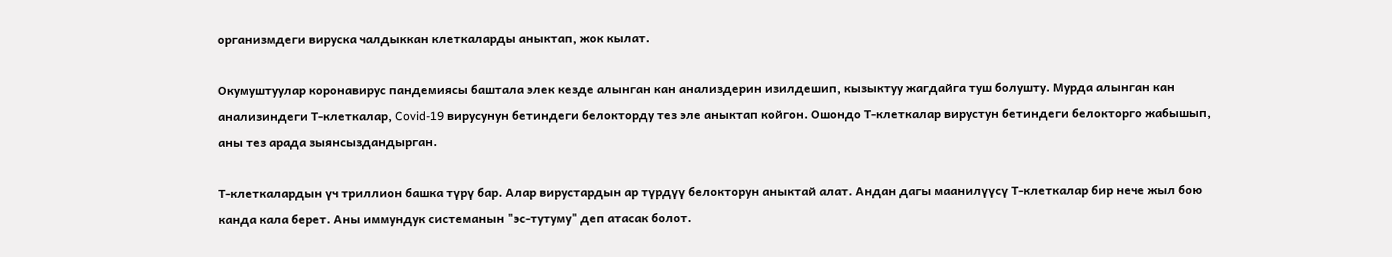организмдеги вируска чалдыккан клеткаларды аныктап, жок кылат.

Окумуштуулар коронавирус пандемиясы баштала элек кезде алынган кан анализдерин изилдешип, кызыктуу жагдайга туш болушту. Мурда алынган кан анализиндеги Т-клеткалар, Covid-19 вирусунун бетиндеги белокторду тез эле аныктап койгон. Ошондо Т-клеткалар вирустун бетиндеги белокторго жабышып, аны тез арада зыянсыздандырган.

Т-клеткалардын үч триллион башка түрү бар. Алар вирустардын ар түрдүү белокторун аныктай алат. Андан дагы маанилүүсү Т-клеткалар бир нече жыл бою канда кала берет. Аны иммундук системанын "эс-тутуму" деп атасак болот.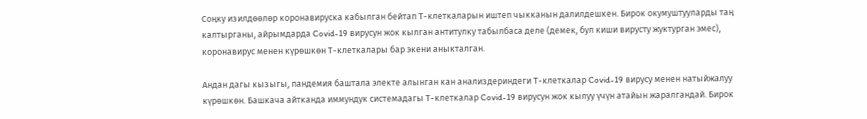Соңку изилдөөлөр коронавируска кабылган бейтап Т-клеткаларын иштеп чыкканын далилдешкен. Бирок окумуштууларды таң калтырганы, айрымдарда Covid-19 вирусун жок кылган антитулку табылбаса деле (демек, бул киши вирусту жуктурган эмес), коронавирус менен күрөшкөн Т-клеткалары бар экени аныкталган.

Андан дагы кызыгы, пандемия баштала электе алынган кан анализдериндеги Т-клеткалар Covid-19 вирусу менен натыйжалуу күрөшкөн. Башкача айтканда иммундук системадагы Т-клеткалар Covid-19 вирусун жок кылуу үчүн атайын жаралгандай. Бирок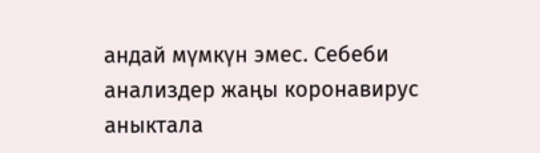андай мүмкүн эмес. Себеби анализдер жаңы коронавирус аныктала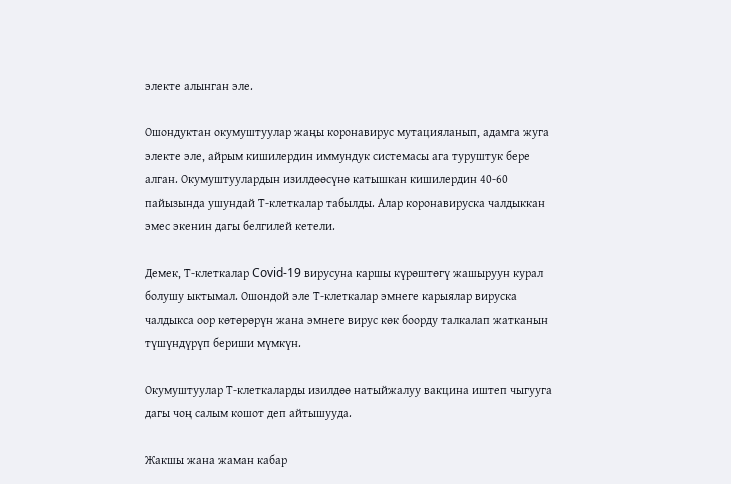электе алынган эле.

Ошондуктан окумуштуулар жаңы коронавирус мутацияланып, адамга жуга электе эле, айрым кишилердин иммундук системасы ага туруштук бере алган. Окумуштуулардын изилдөөсүнө катышкан кишилердин 40-60 пайызында ушундай Т-клеткалар табылды. Алар коронавируска чалдыккан эмес экенин дагы белгилей кетели.

Демек, Т-клеткалар Covid-19 вирусуна каршы күрөштөгү жашыруун курал болушу ыктымал. Ошондой эле Т-клеткалар эмнеге карыялар вируска чалдыкса оор көтөрөрүн жана эмнеге вирус көк боорду талкалап жатканын түшүндүрүп бериши мүмкүн.

Окумуштуулар Т-клеткаларды изилдөө натыйжалуу вакцина иштеп чыгууга дагы чоң салым кошот деп айтышууда.

Жакшы жана жаман кабар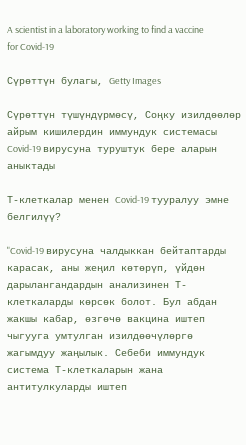A scientist in a laboratory working to find a vaccine for Covid-19

Сүрөттүн булагы, Getty Images

Сүрөттүн түшүндүрмөсү, Соңку изилдөөлөр айрым кишилердин иммундук системасы Covid-19 вирусуна туруштук бере аларын аныктады

Т-клеткалар менен Covid-19 тууралуу эмне белгилүү?

"Covid-19 вирусуна чалдыккан бейтаптарды карасак, аны жеңил көтөрүп, үйдөн дарылангандардын анализинен Т-клеткаларды көрсөк болот. Бул абдан жакшы кабар, өзгөчө вакцина иштеп чыгууга умтулган изилдөөчүлөргө жагымдуу жаңылык. Себеби иммундук система Т-клеткаларын жана антитулкуларды иштеп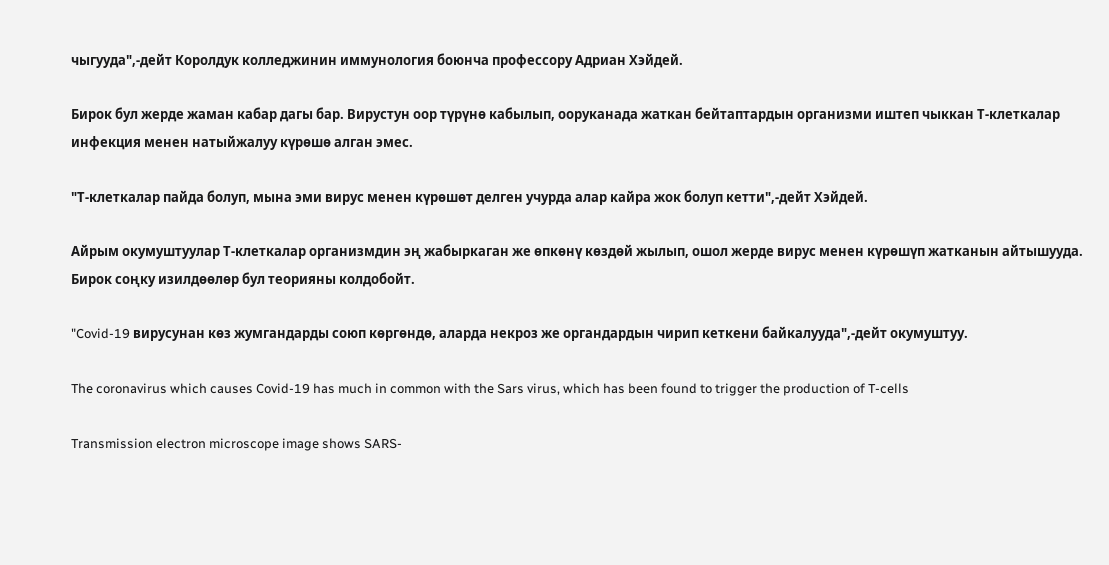чыгууда",-дейт Королдук колледжинин иммунология боюнча профессору Адриан Хэйдей.

Бирок бул жерде жаман кабар дагы бар. Вирустун оор түрүнө кабылып, ооруканада жаткан бейтаптардын организми иштеп чыккан Т-клеткалар инфекция менен натыйжалуу күрөшө алган эмес.

"Т-клеткалар пайда болуп, мына эми вирус менен күрөшөт делген учурда алар кайра жок болуп кетти",-дейт Хэйдей.

Айрым окумуштуулар Т-клеткалар организмдин эң жабыркаган же өпкөнү көздөй жылып, ошол жерде вирус менен күрөшүп жатканын айтышууда. Бирок соңку изилдөөлөр бул теорияны колдобойт.

"Covid-19 вирусунан көз жумгандарды союп көргөндө, аларда некроз же органдардын чирип кеткени байкалууда",-дейт окумуштуу.

The coronavirus which causes Covid-19 has much in common with the Sars virus, which has been found to trigger the production of T-cells

Transmission electron microscope image shows SARS-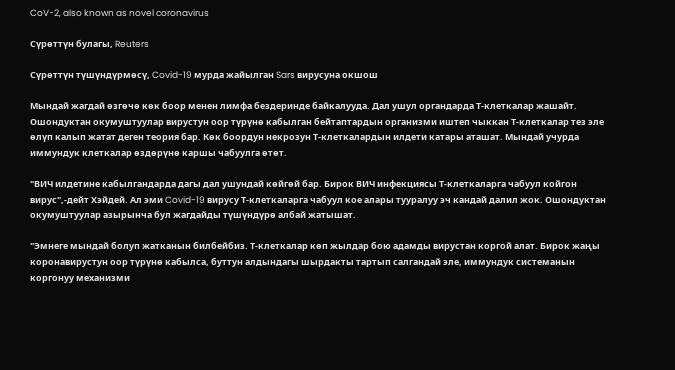CoV-2, also known as novel coronavirus

Сүрөттүн булагы, Reuters

Сүрөттүн түшүндүрмөсү, Covid-19 мурда жайылган Sars вирусуна окшош

Мындай жагдай өзгөчө көк боор менен лимфа бездеринде байкалууда. Дал ушул органдарда Т-клеткалар жашайт. Ошондуктан окумуштуулар вирустун оор түрүнө кабылган бейтаптардын организми иштеп чыккан Т-клеткалар тез эле өлүп калып жатат деген теория бар. Көк боордун некрозун Т-клеткалардын илдети катары аташат. Мындай учурда иммундук клеткалар өздөрүнө каршы чабуулга өтөт.

"ВИЧ илдетине кабылгандарда дагы дал ушундай көйгөй бар. Бирок ВИЧ инфекциясы Т-клеткаларга чабуул койгон вирус",-дейт Хэйдей. Ал эми Covid-19 вирусу Т-клеткаларга чабуул кое алары тууралуу эч кандай далил жок. Ошондуктан окумуштуулар азырынча бул жагдайды түшүндүрө албай жатышат.

"Эмнеге мындай болуп жатканын билбейбиз. Т-клеткалар көп жылдар бою адамды вирустан коргой алат. Бирок жаңы коронавирустун оор түрүнө кабылса, буттун алдындагы шырдакты тартып салгандай эле, иммундук системанын коргонуу механизми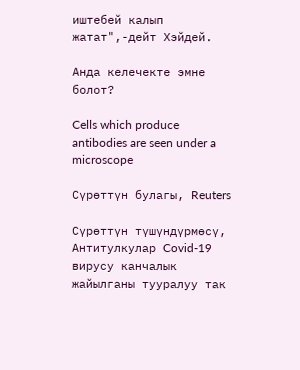иштебей калып жатат",-дейт Хэйдей.

Анда келечекте эмне болот?

Cells which produce antibodies are seen under a microscope

Сүрөттүн булагы, Reuters

Сүрөттүн түшүндүрмөсү, Антитулкулар Covid-19 вирусу канчалык жайылганы тууралуу так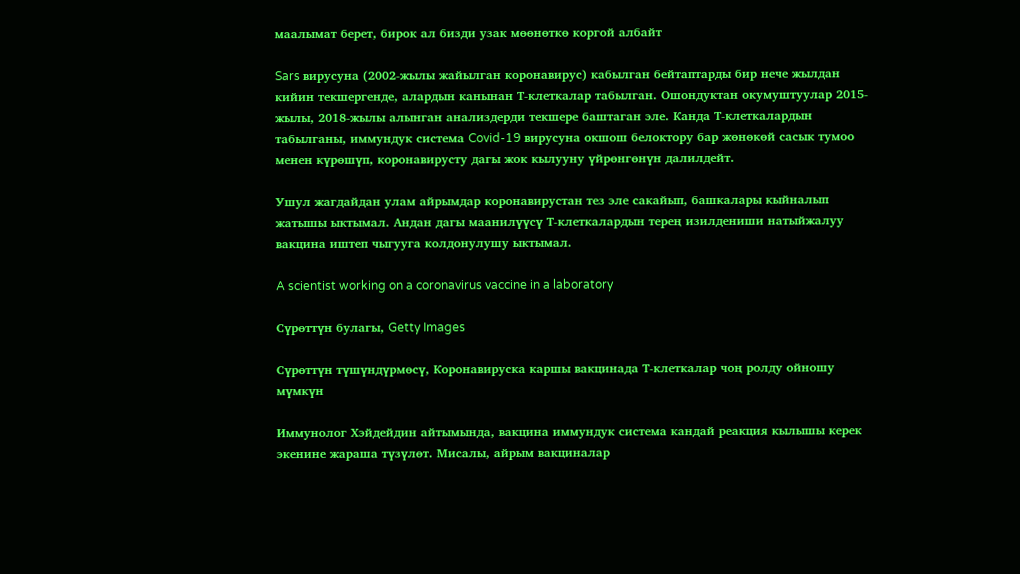маалымат берет, бирок ал бизди узак мөөнөткө коргой албайт

Sars вирусуна (2002-жылы жайылган коронавирус) кабылган бейтаптарды бир нече жылдан кийин текшергенде, алардын канынан Т-клеткалар табылган. Ошондуктан окумуштуулар 2015-жылы, 2018-жылы алынган анализдерди текшере баштаган эле. Канда Т-клеткалардын табылганы, иммундук система Covid-19 вирусуна окшош белоктору бар жөнөкөй сасык тумоо менен күрөшүп, коронавирусту дагы жок кылууну үйрөнгөнүн далилдейт.

Ушул жагдайдан улам айрымдар коронавирустан тез эле сакайып, башкалары кыйналып жатышы ыктымал. Андан дагы маанилүүсү Т-клеткалардын терең изилдениши натыйжалуу вакцина иштеп чыгууга колдонулушу ыктымал.

A scientist working on a coronavirus vaccine in a laboratory

Сүрөттүн булагы, Getty Images

Сүрөттүн түшүндүрмөсү, Коронавируска каршы вакцинада Т-клеткалар чоң ролду ойношу мүмкүн

Иммунолог Хэйдейдин айтымында, вакцина иммундук система кандай реакция кылышы керек экенине жараша түзүлөт. Мисалы, айрым вакциналар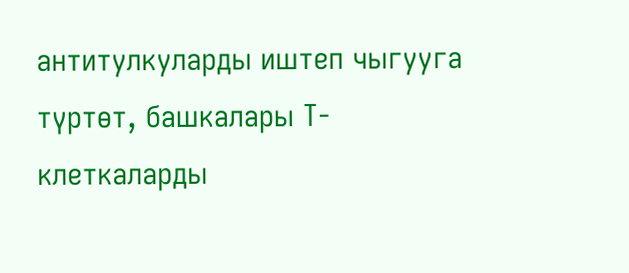антитулкуларды иштеп чыгууга түртөт, башкалары Т-клеткаларды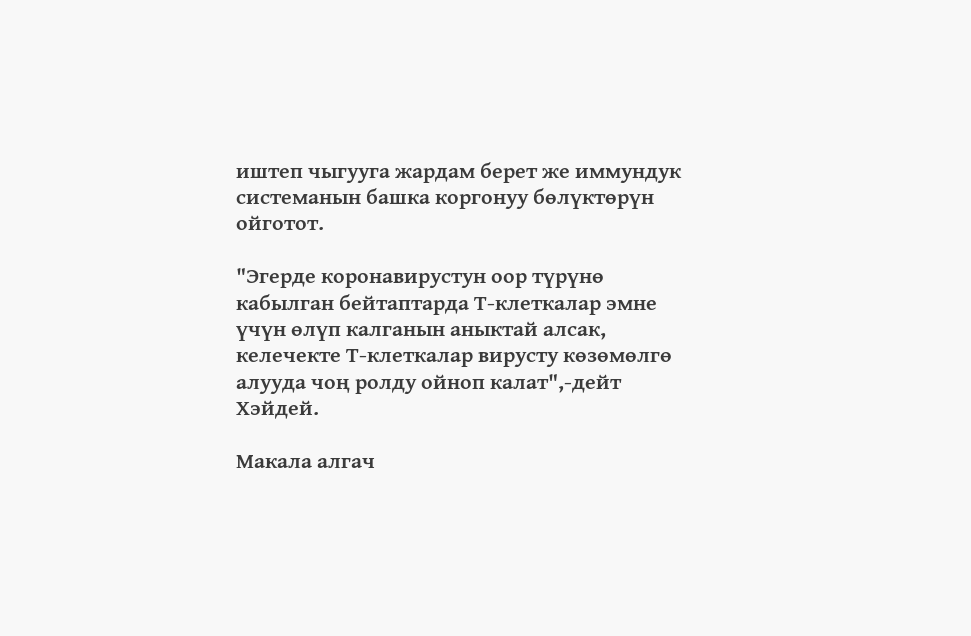иштеп чыгууга жардам берет же иммундук системанын башка коргонуу бөлүктөрүн ойготот.

"Эгерде коронавирустун оор түрүнө кабылган бейтаптарда Т-клеткалар эмне үчүн өлүп калганын аныктай алсак, келечекте Т-клеткалар вирусту көзөмөлгө алууда чоң ролду ойноп калат",-дейт Хэйдей.

Макала алгач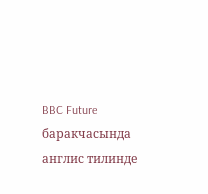BBC Future баракчасында англис тилинде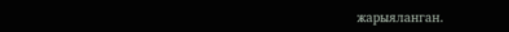жарыяланган.